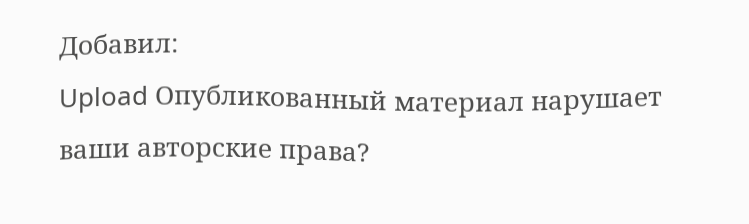Добавил:
Upload Опубликованный материал нарушает ваши авторские права?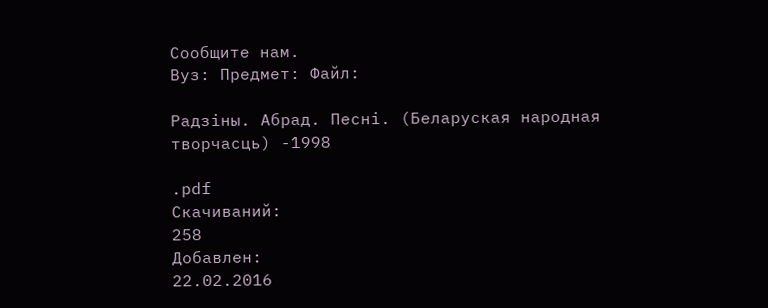Сообщите нам.
Вуз: Предмет: Файл:

Радзіны. Абрад. Песні. (Беларуская народная творчасць) -1998

.pdf
Скачиваний:
258
Добавлен:
22.02.2016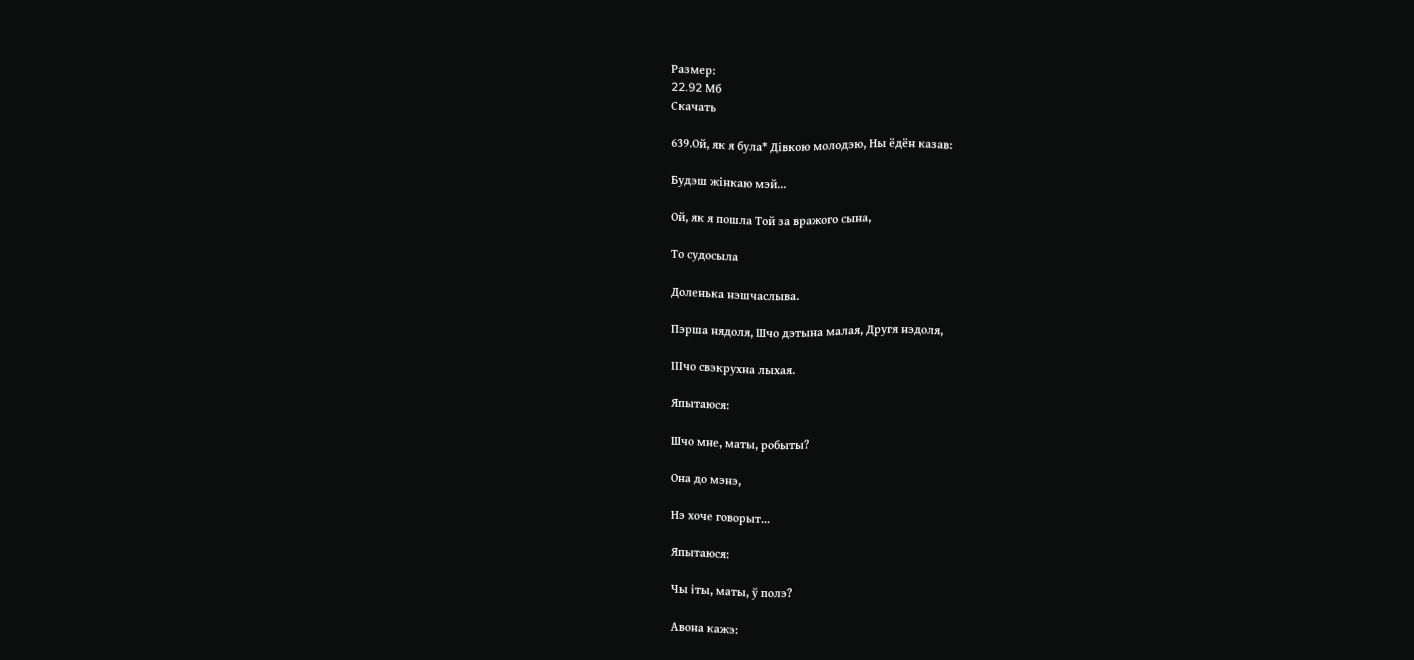Размер:
22.92 Mб
Скачать

639.Ой, як я була* Дівкою молодэю, Ны ёдён казав:

Будэш жінкаю мэй...

Ой, як я пошла Той за вражого сына,

То судосыла

Доленька нэшчаслыва.

Пэрша нядоля, Шчо дэтына малая, Другя нэдоля,

ІІІчо свэкрухна лыхая.

Япытаюся:

Шчо мне, маты, робыты?

Она до мэнэ,

Нэ хоче говорыт...

Япытаюся:

Чы іты, маты, ў полэ?

Авона кажэ: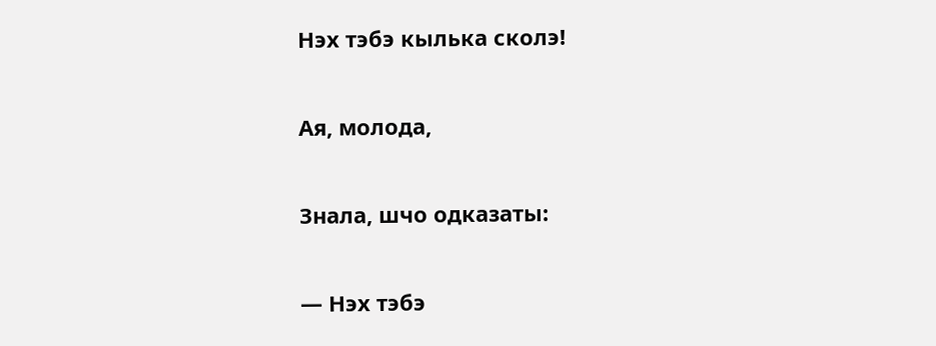Нэх тэбэ кылька сколэ!

Ая, молода,

Знала, шчо одказаты:

— Нэх тэбэ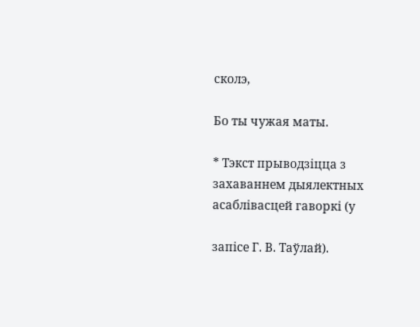сколэ,

Бо ты чужая маты.

* Тэкст прыводзіцца з захаваннем дыялектных асаблівасцей гаворкі (у

запісе Г. В. Таўлай).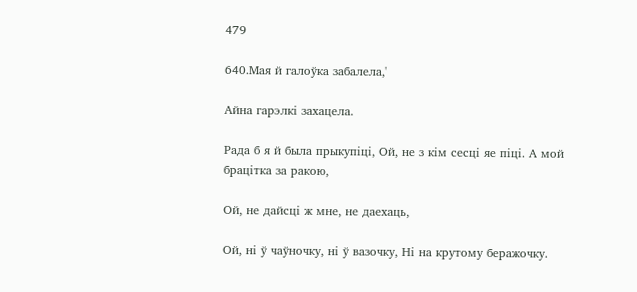479

640.Мая й галоўка забалела,'

Айна гарэлкі захацела.

Рада б я й была прыкупіці, Ой, не з кім сесці яе піці. А мой брацітка за ракою,

Ой, не дайсці ж мне, не даехаць,

Ой, ні ў чаўночку, ні ў вазочку, Ні на крутому беражочку.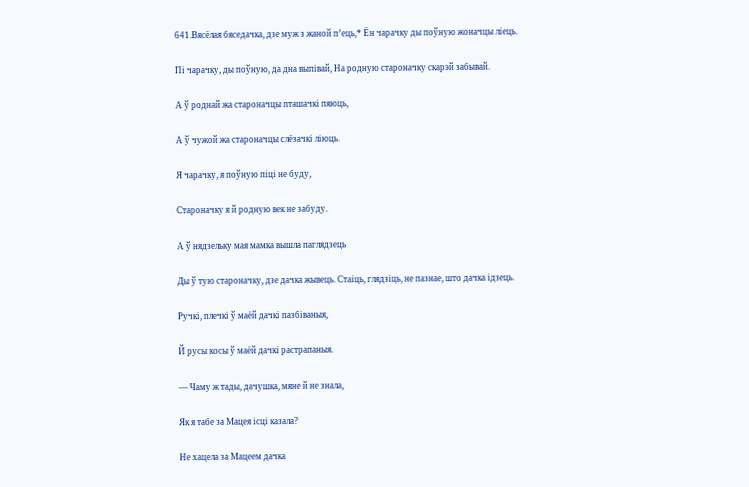641.Вясёлая бяседачка, дзе муж з жаной п’ець,* Ён чарачку ды поўную жоначцы ліець.

Пі чарачку, ды поўную, да дна выпівай, На родную староначку скарэй забывай.

А ў роднай жа староначцы пташачкі пяюць,

А ў чужой жа староначцы слёзачкі ліюць.

Я чарачку, я поўную піці не буду,

Староначку я й родную век не забуду.

А ў нядзельку мая мамка вышла паглядзець

Ды ў тую староначку, дзе дачка жывець. Стаіць, глядзіць, не пазнае, што дачка ідзець.

Ручкі, плечкі ў маёй дачкі пазбіваныя,

Й русы косы ў маёй дачкі растрапаныя.

— Чаму ж тады, дачушка, мяне й не знала,

Як я табе за Мацея ісці казала?

Не хацела за Мацеем дачка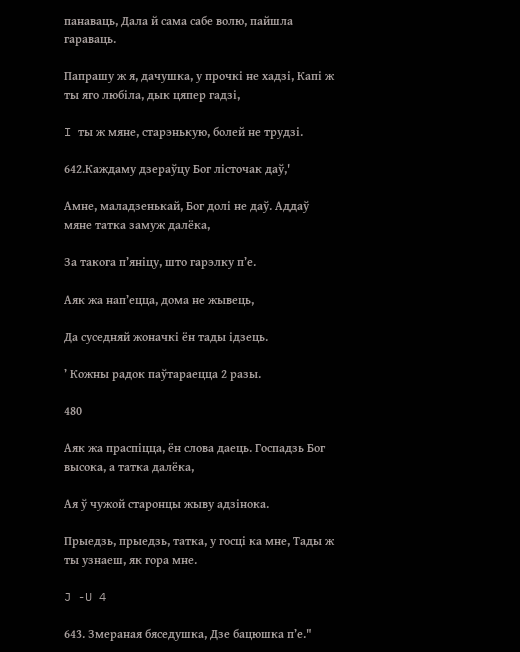панаваць, Дала й сама сабе волю, пайшла гараваць.

Папрашу ж я, дачушка, у прочкі не хадзі, Капі ж ты яго любіла, дык цяпер гадзі,

I ты ж мяне, старэнькую, болей не трудзі.

642.Каждаму дзераўцу Бог лісточак даў,'

Амне, маладзенькай, Бог долі не даў. Аддаў мяне татка замуж далёка,

За такога п’яніцу, што гарэлку п’е.

Аяк жа нап’ецца, дома не жывець,

Да суседняй жоначкі ён тады ідзець.

’ Кожны радок паўтараецца 2 разы.

480

Аяк жа праспіцца, ён слова даець. Госпадзь Бог высока, а татка далёка,

Ая ў чужой старонцы жыву адзінока.

Прыедзь, прыедзь, татка, у госці ка мне, Тады ж ты узнаеш, як гора мне.

J -U 4

643. Змераная бяседушка, Дзе бацюшка п’е."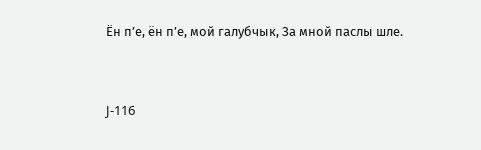Ён п’е, ён п’е, мой галубчык, За мной паслы шле.



J-116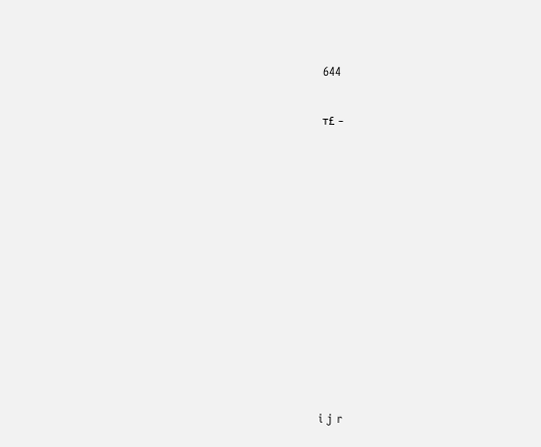644

т£ -











i j r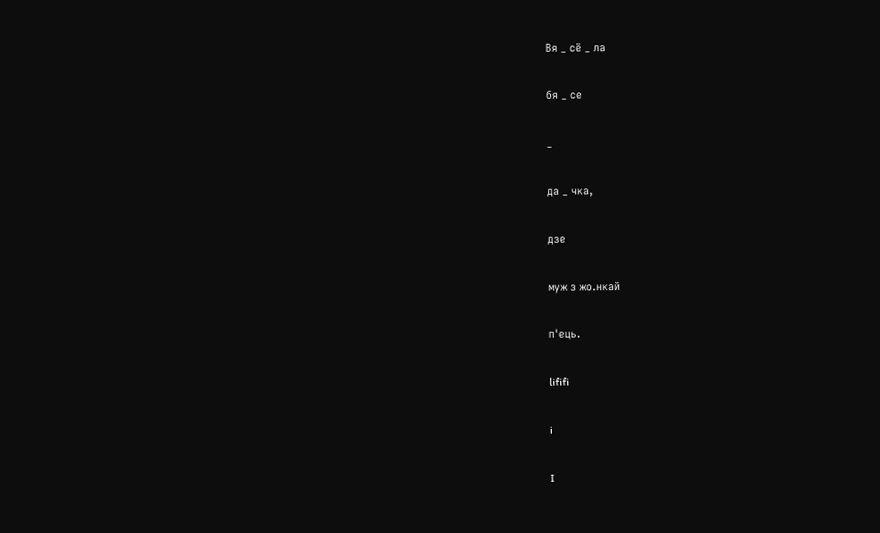Вя _ сё _ ла

бя _ се

_

да _ чка,

дзе

муж з жо.нкай

п'ець.

lififi

i

I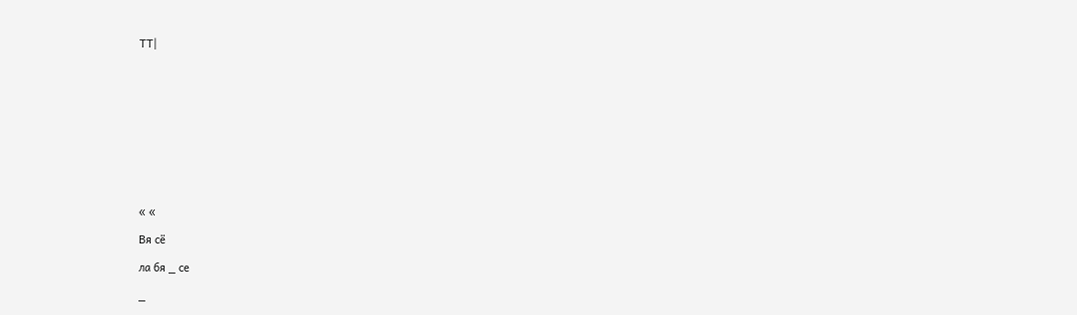ТТ|











« «

Вя сё

ла бя _ се

_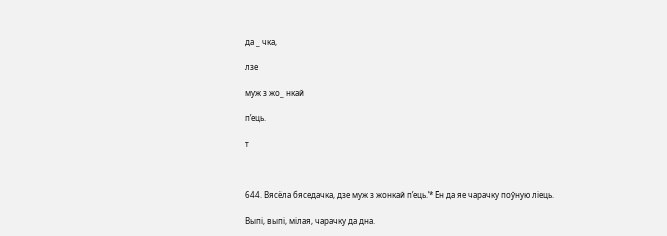да _ чка,

лзе

муж з жо_ нкай

п’ець.

т



644. Вясёла бяседачка, дзе муж з жонкай п’ець.’* Ён да яе чарачку поўную ліець.

Выпі, выпі, мілая, чарачку да дна.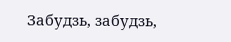Забудзь, забудзь,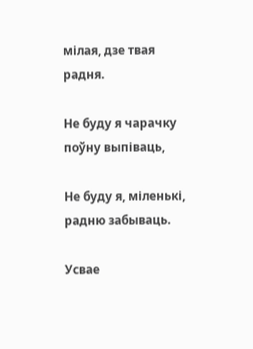мілая, дзе твая радня.

Не буду я чарачку поўну выпіваць,

Не буду я, міленькі, радню забываць.

Усвае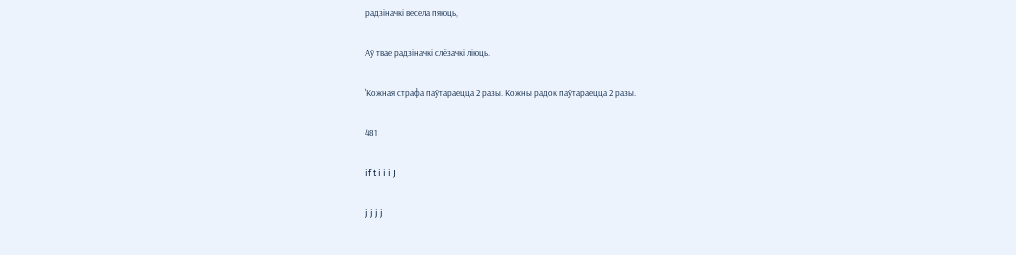радзіначкі весела пяюць,

Аў твае радзіначкі слёзачкі ліюць.

'Кожная страфа паўтараецца 2 разы. Кожны радок паўтараецца 2 разы.

481

if t i i i J

j j j j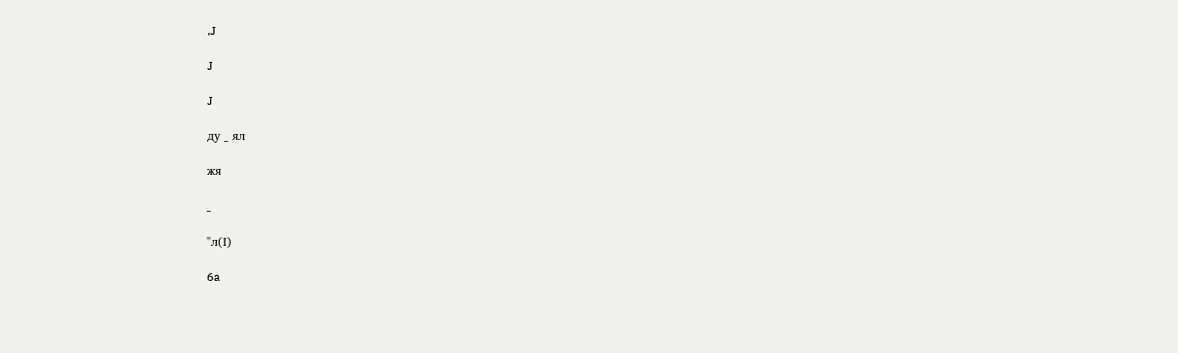,J

J

J

ду _ ял

жя

_

"л(І)

6a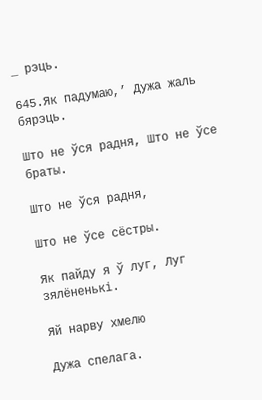_ рэць.

645.Як падумаю,’ Дужа жаль бярэць.

Што не ўся радня, Што не ўсе браты.

Што не ўся радня,

Што не ўсе сёстры.

Як пайду я ў луг, Луг зялёненькі.

Яй нарву хмелю

Дужа спелага.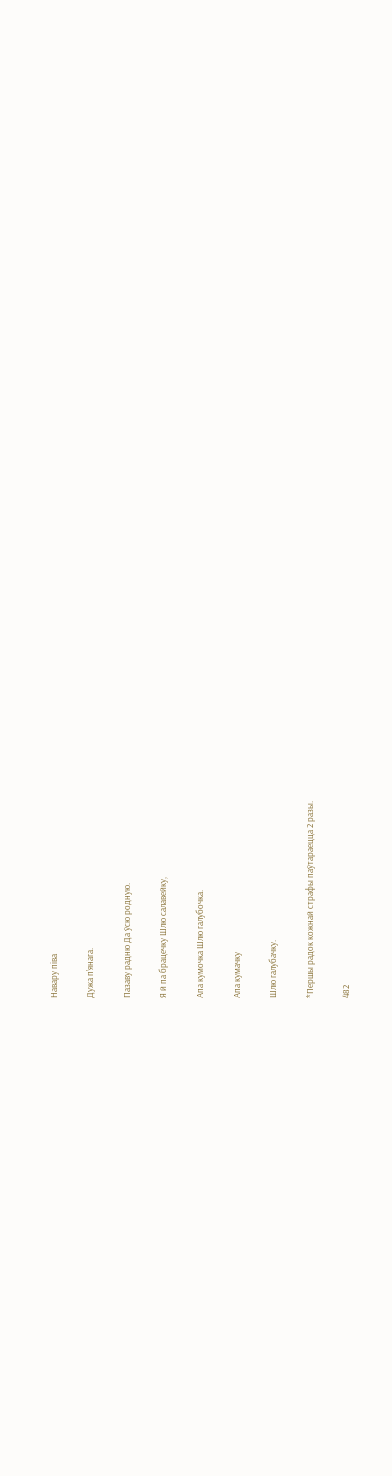Навару піва

Дужа п’янага.

Пазаву радню Да ўсю родную.

Я й па брацечку Шлю салавейку,

Апа кумочка Шлю галубочка.

Апа кумачку

Шлю галубачку.

*Першы радок кожнай страфы паўтараецца 2 разы.

482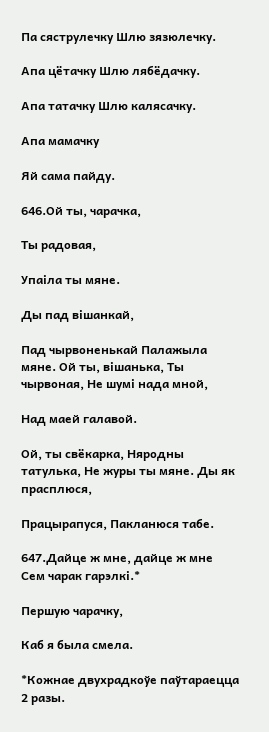Па сяструлечку Шлю зязюлечку.

Апа цётачку Шлю лябёдачку.

Апа татачку Шлю калясачку.

Апа мамачку

Яй сама пайду.

646.Ой ты, чарачка,

Ты радовая,

Упаіла ты мяне.

Ды пад вішанкай,

Пад чырвоненькай Палажыла мяне. Ой ты, вішанька, Ты чырвоная, Не шумі нада мной,

Над маей галавой.

Ой, ты свёкарка, Няродны татулька, Не журы ты мяне. Ды як прасплюся,

Працырапуся, Пакланюся табе.

647.Дайце ж мне, дайце ж мне Сем чарак гарэлкі.*

Першую чарачку,

Каб я была смела.

*Кожнае двухрадкоўе паўтараецца 2 разы.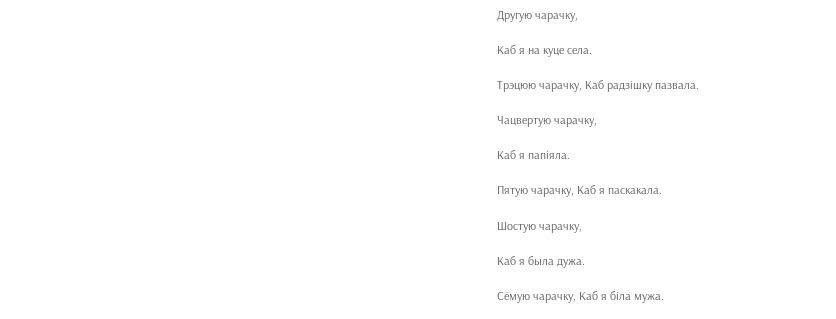Другую чарачку,

Каб я на куце села.

Трэцюю чарачку, Каб радзішку пазвала.

Чацвертую чарачку,

Каб я папіяла.

Пятую чарачку, Каб я паскакала.

Шостую чарачку,

Каб я была дужа.

Сёмую чарачку, Каб я біла мужа.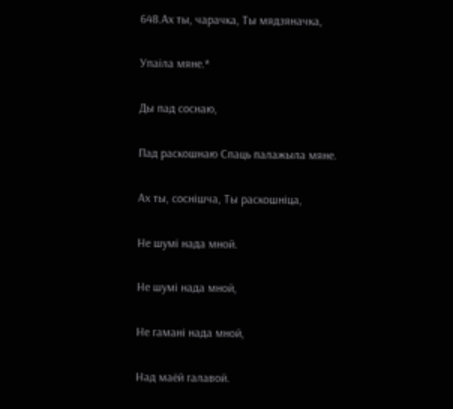648.Ах ты, чарачка, Ты мядзяначка,

Упаіла мяне.*

Ды пад соснаю,

Пад раскошнаю Спаць палажыла мяне.

Ах ты, соснішча, Ты раскошніца,

Не шумі нада мной.

Не шумі нада мной,

Не гамані нада мной,

Над маёй галавой.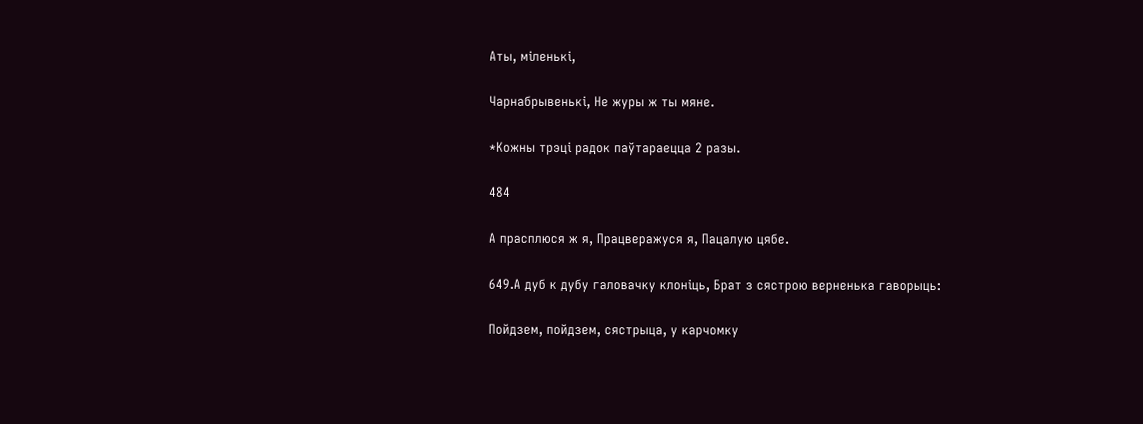Аты, міленькі,

Чарнабрывенькі, Не журы ж ты мяне.

*Кожны трэці радок паўтараецца 2 разы.

484

А прасплюся ж я, Працверажуся я, Пацалую цябе.

649.А дуб к дубу галовачку клоніць, Брат з сястрою верненька гаворыць:

Пойдзем, пойдзем, сястрыца, у карчомку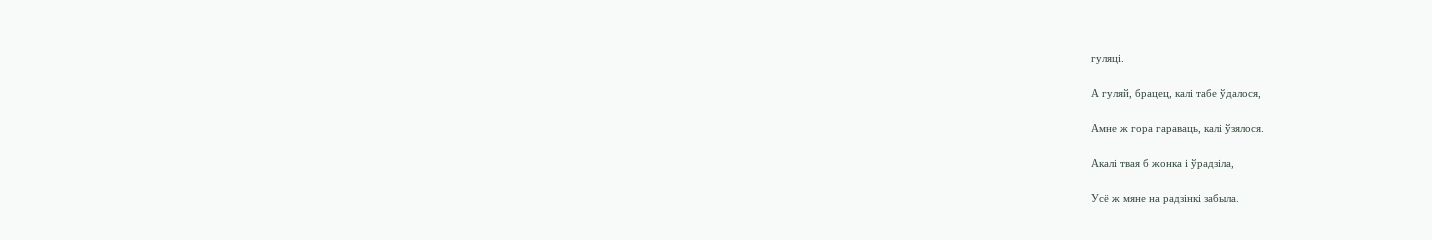гуляці.

А гуляй, брацец, калі табе ўдалося,

Амне ж гора гараваць, калі ўзялося.

Акалі твая б жонка і ўрадзіла,

Усё ж мяне на радзінкі забыла.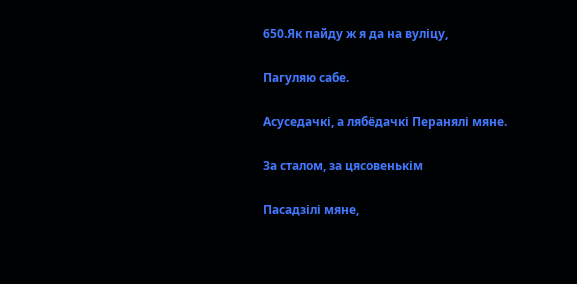650.Як пайду ж я да на вуліцу,

Пагуляю сабе.

Асуседачкі, а лябёдачкі Перанялі мяне.

За сталом, за цясовенькім

Пасадзілі мяне,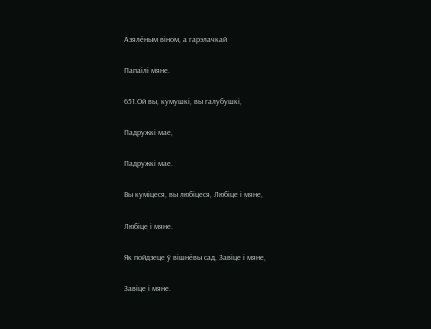Азялёным віном, а гарэлачкай

Папаілі мяне.

651.Ой вы, кумушкі, вы галубушкі,

Падружкі мае,

Падружкі мае.

Вы куміцеся, вы любіцеся, Любіце і мяне,

Любіце і мяне.

Як пойдзеце ў вішнёвы сад, Завіце і мяне,

Завіце і мяне.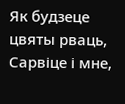Як будзеце цвяты рваць, Сарвіце і мне,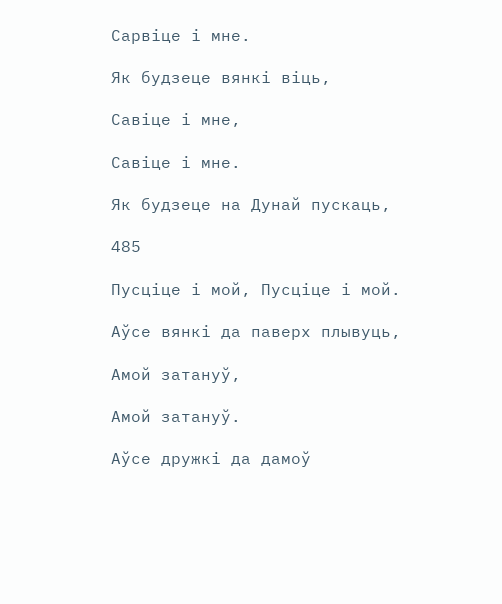Сарвіце і мне.

Як будзеце вянкі віць,

Савіце і мне,

Савіце і мне.

Як будзеце на Дунай пускаць,

485

Пусціце і мой, Пусціце і мой.

Аўсе вянкі да паверх плывуць,

Амой затануў,

Амой затануў.

Аўсе дружкі да дамоў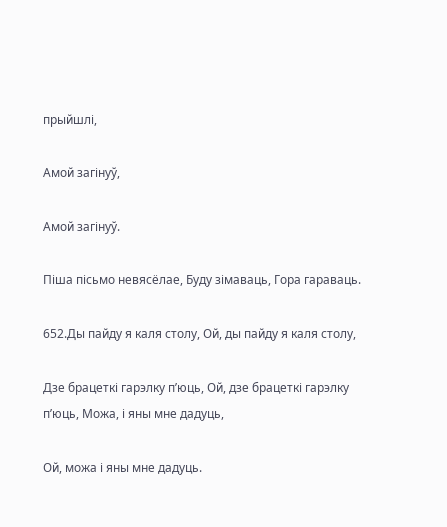прыйшлі,

Амой загінуў,

Амой загінуў.

Піша пісьмо невясёлае, Буду зімаваць, Гора гараваць.

652.Ды пайду я каля столу, Ой, ды пайду я каля столу,

Дзе брацеткі гарэлку п’юць, Ой, дзе брацеткі гарэлку п’юць, Можа, і яны мне дадуць,

Ой, можа і яны мне дадуць.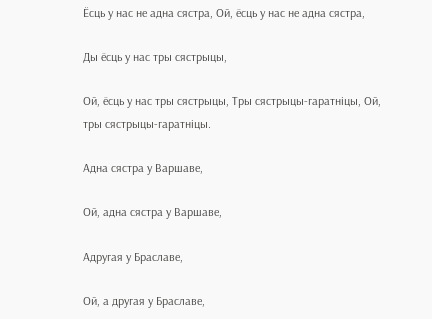Ёсць у нас не адна сястра, Ой, ёсць у нас не адна сястра,

Ды ёсць у нас тры сястрыцы,

Ой, ёсць у нас тры сястрыцы, Тры сястрыцы-гаратніцы, Ой, тры сястрыцы-гаратніцы.

Адна сястра у Варшаве,

Ой, адна сястра у Варшаве,

Адругая у Браславе,

Ой, а другая у Браславе,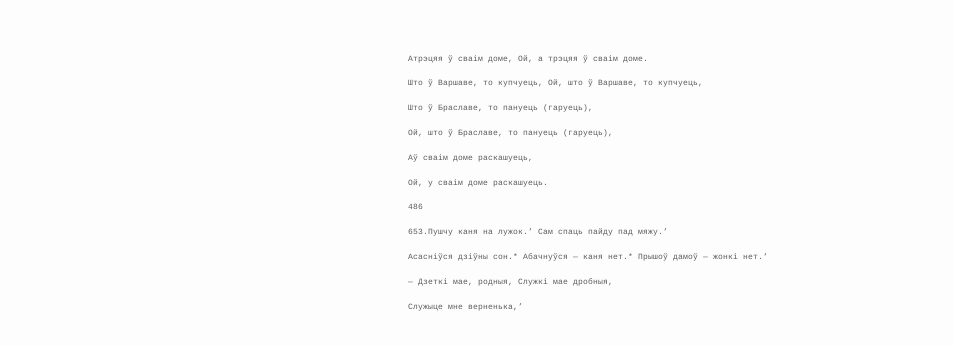Атрэцяя ў сваім доме, Ой, а трэцяя ў сваім доме.

Што ў Варшаве, то купчуець, Ой, што ў Варшаве, то купчуець,

Што ў Браславе, то пануець (гаруець),

Ой, што ў Браславе, то пануець (гаруець),

Аў сваім доме раскашуець,

Ой, у сваім доме раскашуець.

486

653.Пушчу каня на лужок.’ Сам спаць пайду пад мяжу.’

Асасніўся дзіўны сон.* Абачнуўся — каня нет.* Прышоў дамоў — жонкі нет.’

— Дзеткі мае, родныя, Служкі мае дробныя,

Служыце мне верненька,’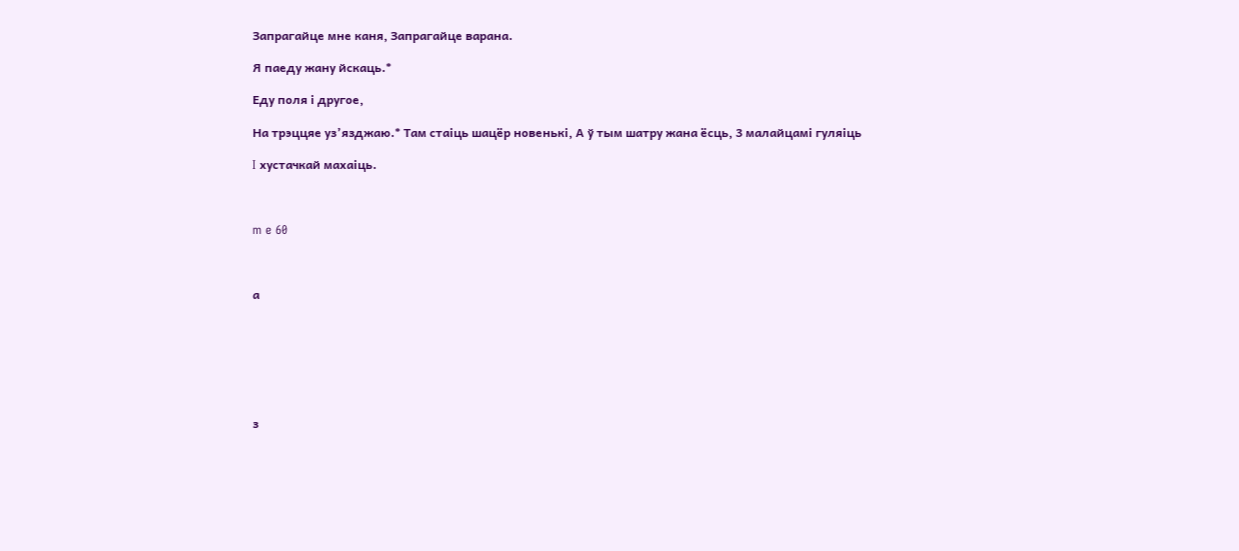Запрагайце мне каня, Запрагайце варана.

Я паеду жану йскаць.*

Еду поля і другое,

На трэццяе уз’язджаю.* Там стаіць шацёр новенькі, А ў тым шатру жана ёсць, 3 малайцамі гуляіць

I хустачкай махаіць.



m e 60



а







з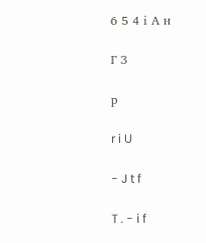6 5 4 і А н

Г З

р

r i U

- J t f

T . - i f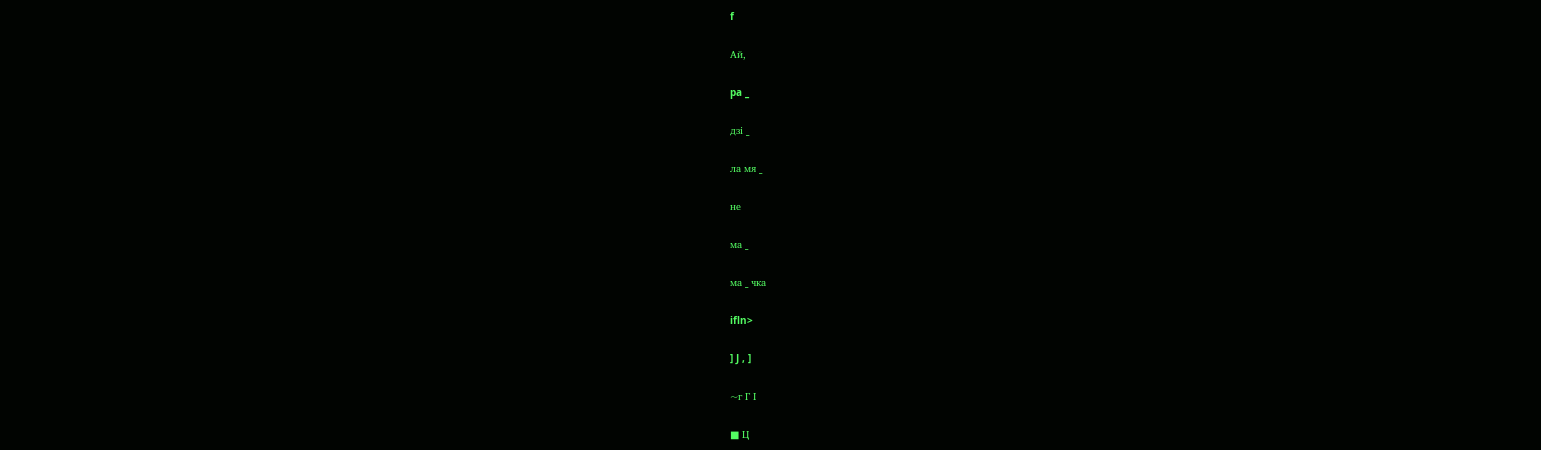f

Ай,

pa _

дзі _

ла мя _

не

ма _

ма _ чка

ifln>

] J , ]

~г Г І

■ Ц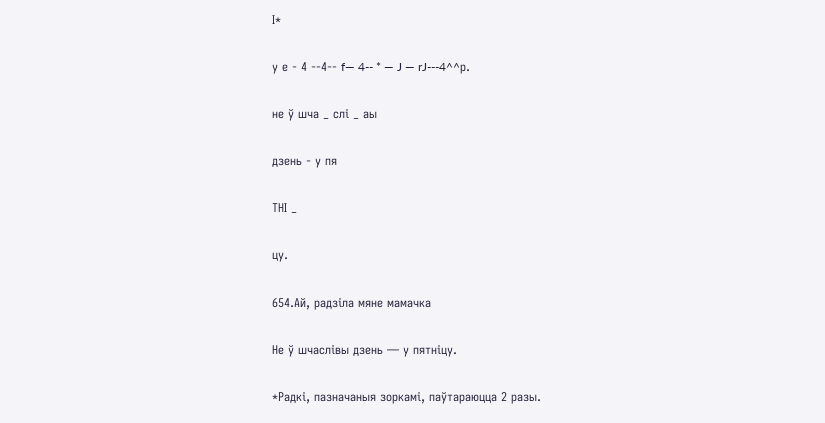І*

у е - 4 --4-- f— 4-- * — J — rJ---4^^р.

не ў шча _ слі _ аы

дзень - у пя

ТНІ _

цу.

654.Ай, радзіла мяне мамачка

Не ў шчаслівы дзень — у пятніцу.

*Радкі, пазначаныя зоркамі, паўтараюцца 2 разы.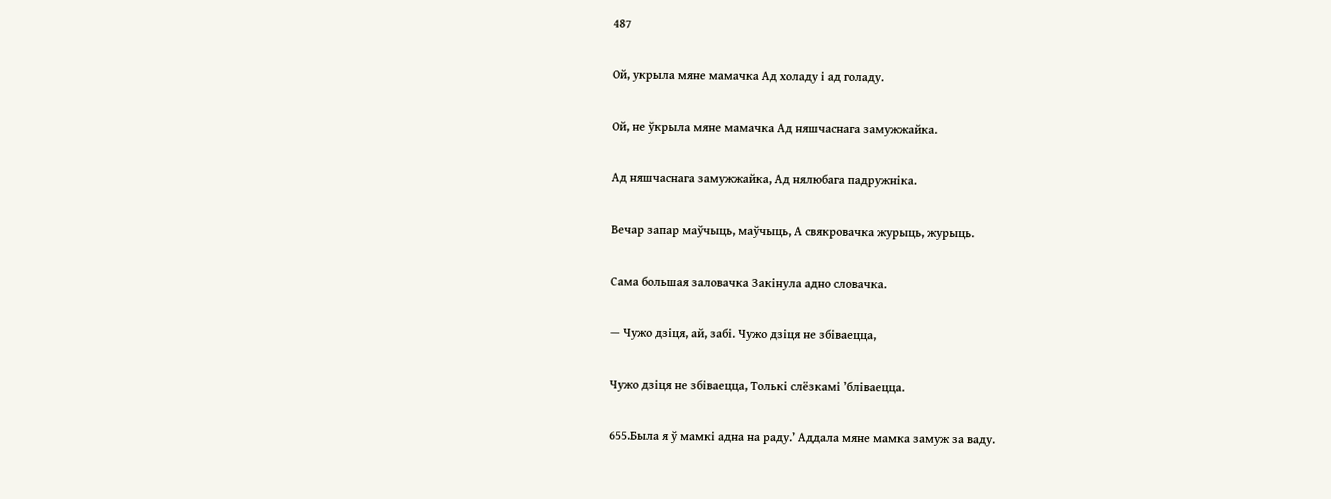487

Ой, укрыла мяне мамачка Ад холаду і ад голаду.

Ой, не ўкрыла мяне мамачка Ад няшчаснага замужжайка.

Ад няшчаснага замужжайка, Ад нялюбага падружніка.

Вечар запар маўчыць, маўчыць, А свякровачка журыць, журыць.

Сама большая заловачка Закінула адно словачка.

— Чужо дзіця, ай, забі. Чужо дзіця не збіваецца,

Чужо дзіця не збіваецца, Толькі слёзкамі ’бліваецца.

655.Была я ў мамкі адна на раду.’ Аддала мяне мамка замуж за ваду.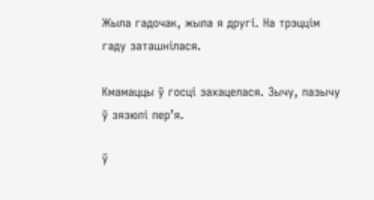Жыла гадочак, жыла я другі. На трэццім гаду заташнілася.

Кмамаццы ў госці захацелася. Зычу, пазычу ў зязюлі пер’я.

Ў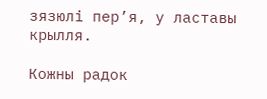зязюлі пер’я, у ластавы крылля.

Кожны радок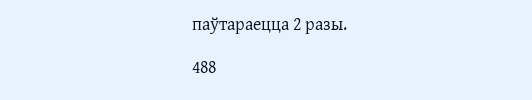паўтараецца 2 разы.

488